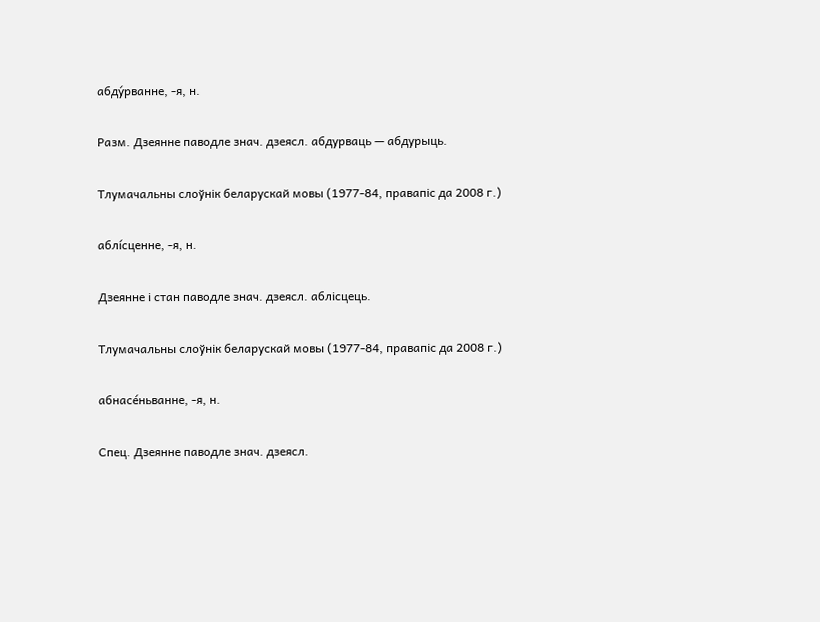абду́рванне, ‑я, н.

Разм. Дзеянне паводле знач. дзеясл. абдурваць — абдурыць.

Тлумачальны слоўнік беларускай мовы (1977-84, правапіс да 2008 г.)

аблі́сценне, ‑я, н.

Дзеянне і стан паводле знач. дзеясл. аблісцець.

Тлумачальны слоўнік беларускай мовы (1977-84, правапіс да 2008 г.)

абнасе́ньванне, ‑я, н.

Спец. Дзеянне паводле знач. дзеясл.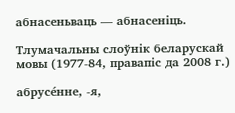абнасеньваць — абнасеніць.

Тлумачальны слоўнік беларускай мовы (1977-84, правапіс да 2008 г.)

абрусе́нне, ‑я,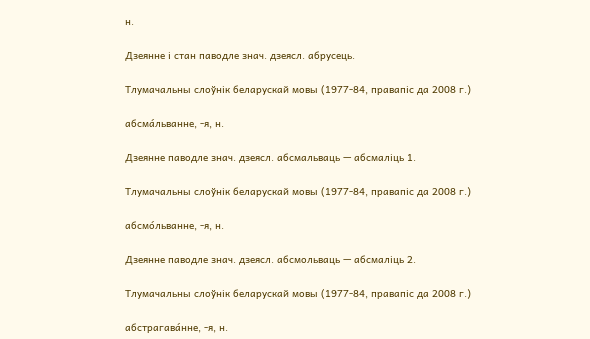н.

Дзеянне і стан паводле знач. дзеясл. абрусець.

Тлумачальны слоўнік беларускай мовы (1977-84, правапіс да 2008 г.)

абсма́льванне, ‑я, н.

Дзеянне паводле знач. дзеясл. абсмальваць — абсмаліць 1.

Тлумачальны слоўнік беларускай мовы (1977-84, правапіс да 2008 г.)

абсмо́льванне, ‑я, н.

Дзеянне паводле знач. дзеясл. абсмольваць — абсмаліць 2.

Тлумачальны слоўнік беларускай мовы (1977-84, правапіс да 2008 г.)

абстрагава́нне, ‑я, н.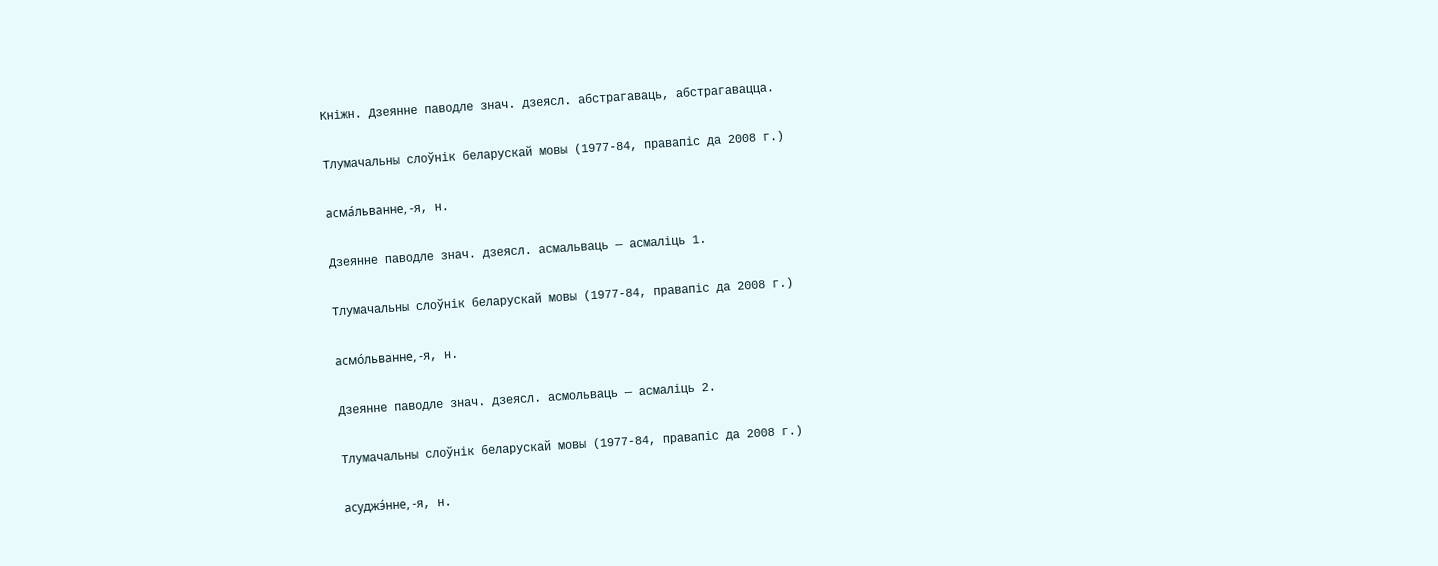Кніжн. Дзеянне паводле знач. дзеясл. абстрагаваць, абстрагавацца.

Тлумачальны слоўнік беларускай мовы (1977-84, правапіс да 2008 г.)

асма́льванне, ‑я, н.

Дзеянне паводле знач. дзеясл. асмальваць — асмаліць 1.

Тлумачальны слоўнік беларускай мовы (1977-84, правапіс да 2008 г.)

асмо́льванне, ‑я, н.

Дзеянне паводле знач. дзеясл. асмольваць — асмаліць 2.

Тлумачальны слоўнік беларускай мовы (1977-84, правапіс да 2008 г.)

асуджэ́нне, ‑я, н.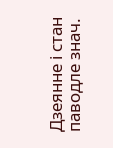Дзеянне і стан паводле знач.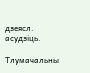дзеясл. асудзіць.

Тлумачальны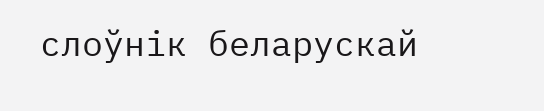слоўнік беларускай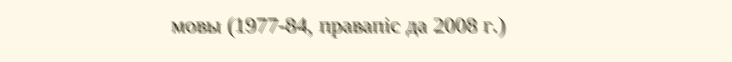мовы (1977-84, правапіс да 2008 г.)